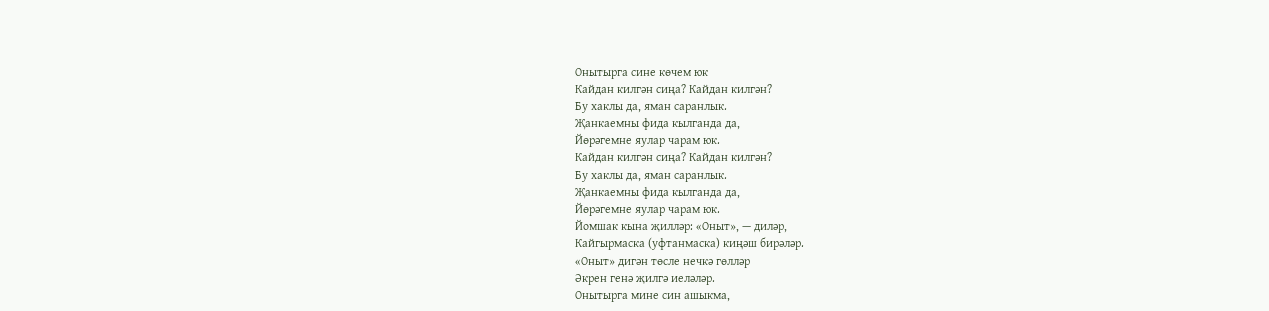Онытырга сине көчем юк
Кайдан килгән сиңа? Кайдан килгән?
Бу хаклы да, яман саранлык.
Җанкаемны фида кылганда да,
Йөрәгемне яулар чарам юк.
Кайдан килгән сиңа? Кайдан килгән?
Бу хаклы да, яман саранлык.
Җанкаемны фида кылганда да,
Йөрәгемне яулар чарам юк.
Йомшак кына җилләр: «Оныт», — диләр,
Кайгырмаска (уфтанмаска) киңәш бирәләр.
«Оныт» дигән төсле нечкә гөлләр
Әкрен генә җилгә иеләләр.
Онытырга мине син ашыкма,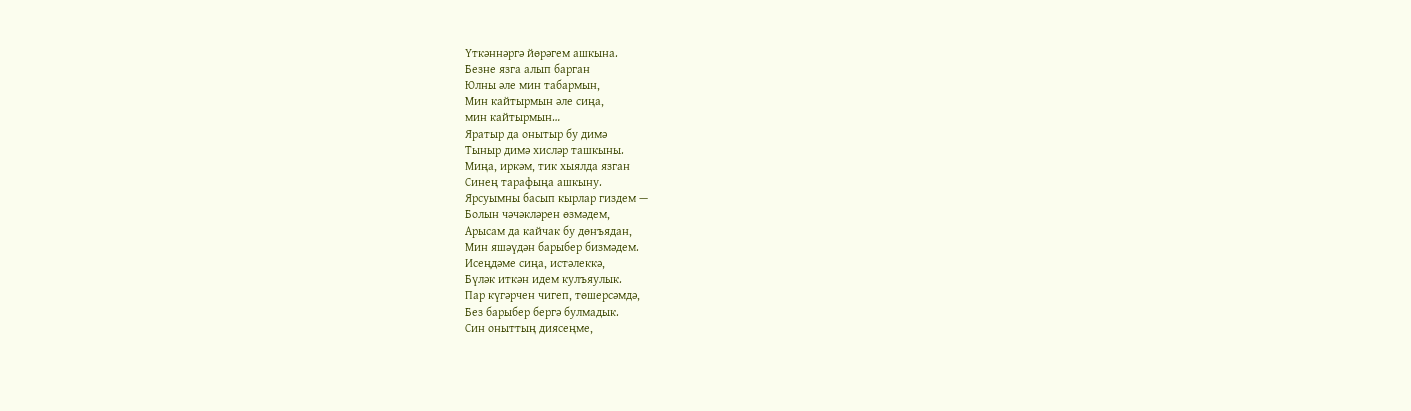Үткәннәргә йөрәгем ашкына.
Безне язга алып барган
Юлны әле мин табармын,
Мин кайтырмын әле сиңа,
мин кайтырмын…
Яратыр да онытыр бу димә
Тыныр димә хисләр ташкыны.
Миңа, иркәм, тик хыялда язган
Синең тарафыңа ашкыну.
Ярсуымны басып кырлар гиздем —
Болын чәчәкләрен өзмәдем,
Арысам да кайчак бу дөнъядан,
Мин яшәүдән барыбер бизмәдем.
Исеңдәме сиңа, истәлеккә,
Бүләк иткән идем кулъяулык.
Пар күгәрчен чигеп, төшерсәмдә,
Без барыбер бергә булмадык.
Син оныттың диясеңме,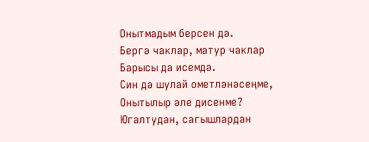Онытмадым берсен дә.
Бергә чаклар, матур чаклар
Барысы да исемдә.
Син дә шулай ометләнәсеңме,
Онытылыр әле дисенме?
Югалтудан, сагышлардан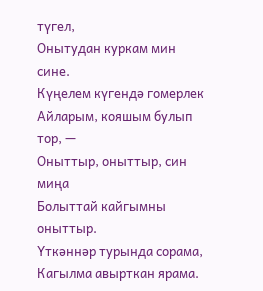түгел,
Онытудан куркам мин сине.
Күңелем күгендә гомерлек
Айларым, кояшым булып тор, —
Оныттыр, оныттыр, син миңа
Болыттай кайгымны оныттыр.
Үткәннәр турында сорама,
Кагылма авырткан ярама.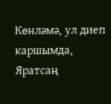Көнләмә, ул диеп каршымда,
Яратсаң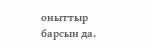оныттыр барсын да.